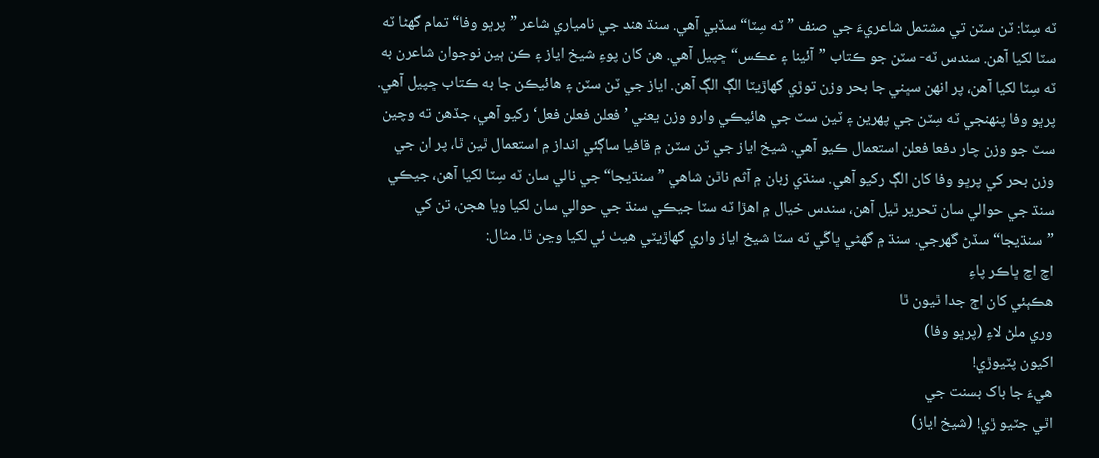ٽه سِٽا: ٽن سٽن تي مشتمل شاعريءَ جي صنف ”ٽه سِٽا“ سڏبي آهي. سنڌ هند جي نامياري شاعر ”پرڀو وفا“ تمام گهڻا ٽه سٽا لکيا آهن. سندس ٽه- سٽن جو ڪتاب ”آئينا ۽ عڪس“ ڇپيل آهي. هن کان پوءِ شيخ اياز ۽ ڪن ٻين نوجوان شاعرن به ٽه سِٽا لکيا آهن، پر انهن سڀني جا بحر وزن توڙي گھاڙيٽا الڳ الڳ آهن. اياز جي ٽن سٽن ۽ هائيڪن جا به ڪتاب ڇپيل آهي.
پرڀو وفا پنهنجي ٽه سِٽن جي پهرين ۽ ٽين سٽ جي هائيڪي وارو وزن يعني ’فعلن فعلن فعل‘ رکيو آهي، جڏهن ته وچين سٽ جو وزن چار دفعا فعلن استعمال ڪيو آهي. شيخ اياز جي ٽن سٽن ۾ قافيا ساڳئي انداز ۾ استعمال ٿين ٿا، پر ان جي وزن بحر کي پرڀو وفا کان الڳ رکيو آهي. سنڌي زبان ۾ آثم ناٿن شاهي ”سنڌيجا“ جي نالي سان ٽه سِٽا لکيا آهن، جيڪي سنڌ جي حوالي سان تحرير ٿيل آهن، سندس خيال ۾ اهڙا ٽه سٽا جيڪي سنڌ جي حوالي سان لکيا ويا هجن، تن کي ”سنڌيجا“ سڏڻ گهرجي. سنڌ ۾ گھڻي ڀاڱي ٽه سٽا شيخ اياز واري گھاڙيٽي هيٺ ئي لکيا وڃن ٿا. مثال:
اچ اچ ڀاڪر پاءِ
هڪٻئي کان اڄ جدا ٿيون ٿا
وري ملڻ لاءِ (پرڀو وفا)
اکيون پٽيوڙي!
هيءَ جا باک بسنت جي
اٿي جٽيو ڙي! (شيخ اياز)